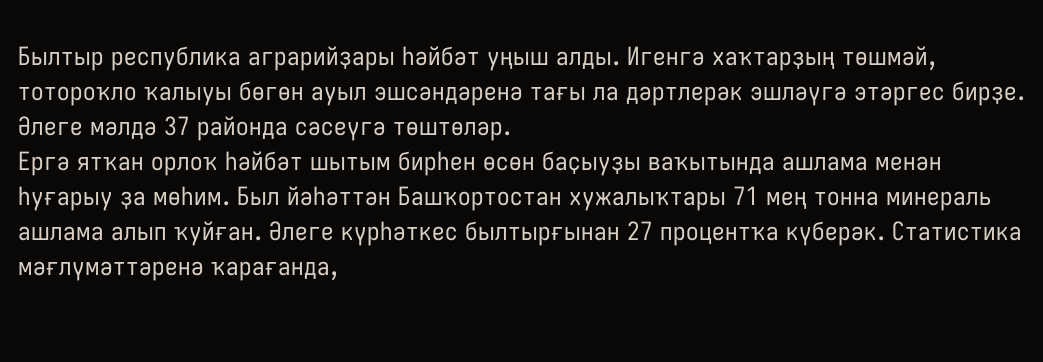Былтыр республика аграрийҙары һәйбәт уңыш алды. Игенгә хаҡтарҙың төшмәй, тотороҡло ҡалыуы бөгөн ауыл эшсәндәренә тағы ла дәртлерәк эшләүгә этәргес бирҙе. Әлеге мәлдә 37 районда сәсеүгә төштөләр.
Ергә ятҡан орлоҡ һәйбәт шытым бирһен өсөн баҫыуҙы ваҡытында ашлама менән һуғарыу ҙа мөһим. Был йәһәттән Башҡортостан хужалыҡтары 71 мең тонна минераль ашлама алып ҡуйған. Әлеге күрһәткес былтырғынан 27 процентҡа күберәк. Статистика мәғлүмәттәренә ҡарағанда,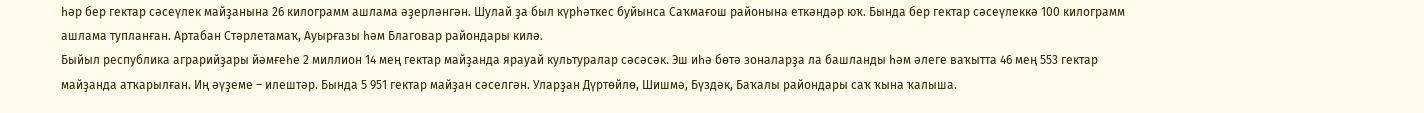һәр бер гектар сәсеүлек майҙанына 26 килограмм ашлама әҙерләнгән. Шулай ҙа был күрһәткес буйынса Саҡмағош районына еткәндәр юҡ. Бында бер гектар сәсеүлеккә 100 килограмм ашлама тупланған. Артабан Стәрлетамаҡ, Ауырғазы һәм Благовар райондары килә.
Быйыл республика аграрийҙары йәмғеһе 2 миллион 14 мең гектар майҙанда ярауай культуралар сәсәсәк. Эш иһә бөтә зоналарҙа ла башланды һәм әлеге ваҡытта 46 мең 553 гектар майҙанда атҡарылған. Иң әүҙеме – илештәр. Бында 5 951 гектар майҙан сәселгән. Уларҙан Дүртөйлө, Шишмә, Бүздәк, Баҡалы райондары саҡ ҡына ҡалыша.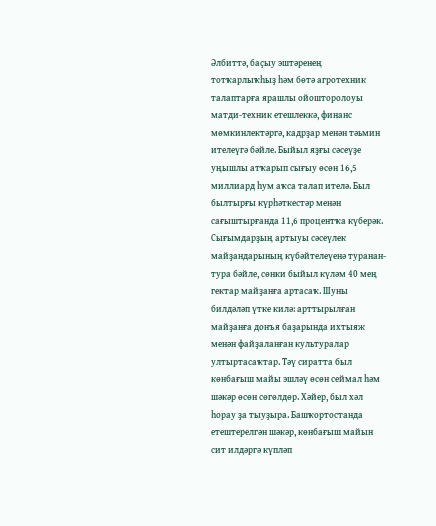Әлбиттә, баҫыу эштәренең тотҡарлыҡһыҙ һәм бөтә агротехник талаптарға ярашлы ойошторолоуы матди-техник етешлеккә, финанс мөмкинлектәргә, кадрҙар менән тәьмин ителеүгә бәйле. Быйыл яҙғы сәсеүҙе уңышлы атҡарып сығыу өсөн 16,5 миллиард һум аҡса талап ителә. Был былтырғы күрһәткестәр менән сағыштырғанда 11,6 процентҡа күберәк. Сығымдарҙың артыуы сәсеүлек майҙандарының күбәйтелеүенә туранан-тура бәйле, сөнки быйыл күләм 40 мең гектар майҙанға артасаҡ. Шуны билдәләп үтке килә: арттырылған майҙанға донъя баҙарында ихтыяж менән файҙаланған культуралар ултыртасаҡтар. Тәү сиратта был көнбағыш майы эшләү өсөн сеймал һәм шәкәр өсөн сөгөлдөр. Хәйер, был хәл һорау ҙа тыуҙыра. Башҡортостанда етештерелгән шәкәр, көнбағыш майын сит илдәргә күпләп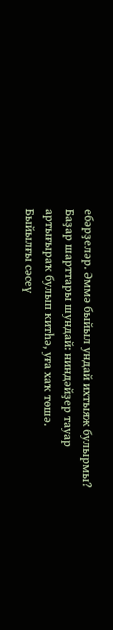ебәрҙеләр. Әммә быйыл ундай ихтыяж булырмы? Баҙар шарттары шундай: ниндәйҙер тауар артығыраҡ булып китһә, уға хаҡ төшә.
Быйылғы сәсеү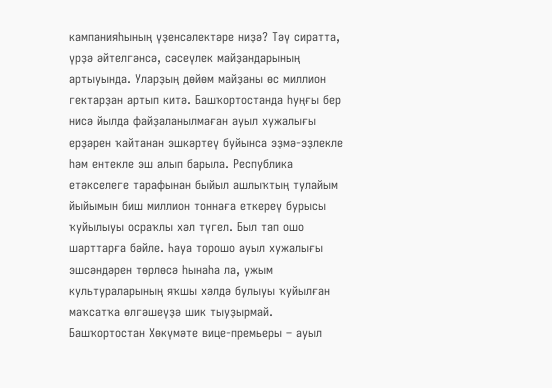кампанияһының үҙенсәлектәре ниҙә? Тәү сиратта, үрҙә әйтелгәнсә, сәсеүлек майҙандарының артыуында. Уларҙың дөйөм майҙаны өс миллион гектарҙан артып китә. Башҡортостанда һуңғы бер нисә йылда файҙаланылмаған ауыл хужалығы ерҙәрен ҡайтанан эшкәртеү буйынса эҙмә-эҙлекле һәм ентекле эш алып барыла. Республика етәкселеге тарафынан быйыл ашлыҡтың тулайым йыйымын биш миллион тоннаға еткереү бурысы ҡуйылыуы осраҡлы хәл түгел. Был тап ошо шарттарға бәйле. Һауа торошо ауыл хужалығы эшсәндәрен төрлөсә һынаһа ла, ужым культураларының яҡшы хәлдә булыуы ҡуйылған маҡсатҡа өлгәшеүҙә шик тыуҙырмай.
Башҡортостан Хөкүмәте вице-премьеры – ауыл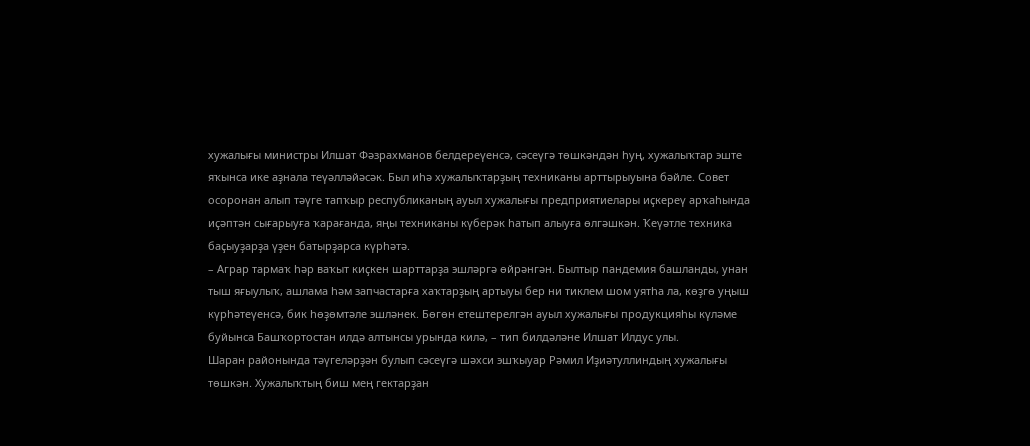хужалығы министры Илшат Фәзрахманов белдереүенсә, сәсеүгә төшкәндән һуң, хужалыҡтар эште яҡынса ике аҙнала теүәлләйәсәк. Был иһә хужалыҡтарҙың техниканы арттырыуына бәйле. Совет осоронан алып тәүге тапҡыр республиканың ауыл хужалығы предприятиелары иҫкереү арҡаһында иҫәптән сығарыуға ҡарағанда, яңы техниканы күберәк һатып алыуға өлгәшкән. Ҡеүәтле техника баҫыуҙарҙа үҙен батырҙарса күрһәтә.
– Аграр тармаҡ һәр ваҡыт киҫкен шарттарҙа эшләргә өйрәнгән. Былтыр пандемия башланды, унан тыш яғыулыҡ, ашлама һәм запчастарға хаҡтарҙың артыуы бер ни тиклем шом уятһа ла, көҙгө уңыш күрһәтеүенсә, бик һөҙөмтәле эшләнек. Бөгөн етештерелгән ауыл хужалығы продукцияһы күләме буйынса Башҡортостан илдә алтынсы урында килә, – тип билдәләне Илшат Илдус улы.
Шаран районында тәүгеләрҙән булып сәсеүгә шәхси эшҡыуар Рәмил Иҙиәтуллиндың хужалығы төшкән. Хужалыҡтың биш мең гектарҙан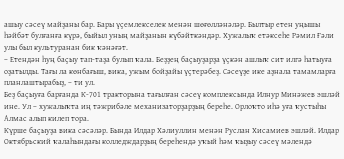ашыу сәсеү майҙаны бар. Бары үҫемлекселек менән шөғөлләнәләр. Былтыр етен уңышы һәйбәт булғанға күрә, быйыл уның майҙанын күбәйткәндәр. Хужалыҡ етәксеһе Рәмил Ғәли улы был культуранан бик ҡәнәғәт.
– Етендән һуң баҫыу тап-таҙа булып ҡала. Беҙҙең баҫыуҙарҙа үҫкән ашлыҡ сит илгә һатыуға оҙатылды. Тағы ла көнбағыш, вика, ужым бойҙайы үҫтерәбеҙ. Сәсеүҙе ике аҙнала тамамларға планлаштырабыҙ, – ти ул.
Беҙ баҫыуға барғанда К-701 тракторына тағылған сәсеү комплексында Илнур Минәжев эшләй ине. Ул – хужалыҡта иң тәжрибәле механизаторҙарҙың береһе. Орлоҡто иһә уға ҡустыһы Алмас алып килеп тора.
Күрше баҫыуҙа вика сәсәләр. Бында Илдар Хәлиуллин менән Руслан Хисамиев эшләй. Илдар Октябрьский ҡалаһындағы колледждарҙың береһендә уҡый һәм ҡыҙыу сәсеү мәлендә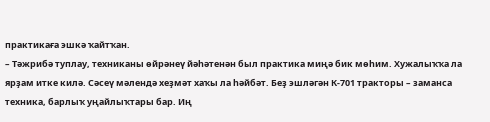практикаға эшкә ҡайтҡан.
– Тәжрибә туплау, техниканы өйрәнеү йәһәтенән был практика миңә бик мөһим. Хужалыҡҡа ла ярҙам итке килә. Сәсеү мәлендә хеҙмәт хаҡы ла һәйбәт. Беҙ эшләгән К-701 тракторы – заманса техника, барлыҡ уңайлыҡтары бар. Иң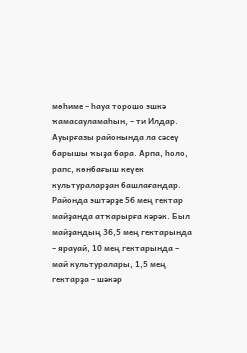мөһиме – һауа торошо эшкә ҡамасауламаһын, – ти Илдар.
Ауырғазы районында ла сәсеү барышы ҡыҙа бара. Арпа, һоло, рапс, көнбағыш кеүек культураларҙан башлағандар. Районда эштәрҙе 56 мең гектар майҙанда атҡарырға кәрәк. Был майҙандың 36,5 мең гектарында – ярауай, 10 мең гектарында – май культуралары, 1,5 мең гектарҙа – шәкәр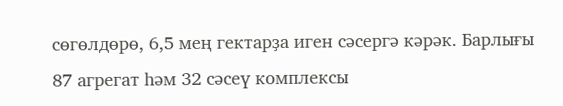сөгөлдөрө, 6,5 мең гектарҙа иген сәсергә кәрәк. Барлығы 87 агрегат һәм 32 сәсеү комплексы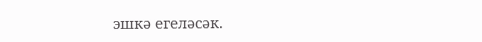эшкә егеләсәк.